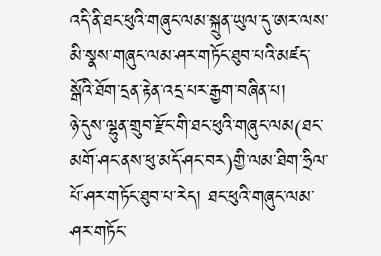འདི་ནི་ཐང་ཕུའི་གཞུང་ལམ་སྐྲུན་ཡུལ་དུ་ཨར་ལས་མི་སྣས་གཞུང་ལམ་ཤར་གཏོང་ཐུབ་པའི་མཛད་སྒོའི་ཐོག་དྲན་རྟེན་འདྲ་པར་རྒྱག་བཞིན་པ།
ཉེ་དུས་ལྷུན་གྲུབ་རྫོང་གི་ཐང་ཕུའི་གཞུང་ལམ(ཐང་མགོ་ཤང་ནས་ཕུ་མདོ་ཤང་བར)གྱི་ལམ་ཐིག་ཧྲིལ་པོ་ཤར་གཏོང་ཐུབ་པ་རེད། ཐང་ཕུའི་གཞུང་ལམ་ཤར་གཏོང་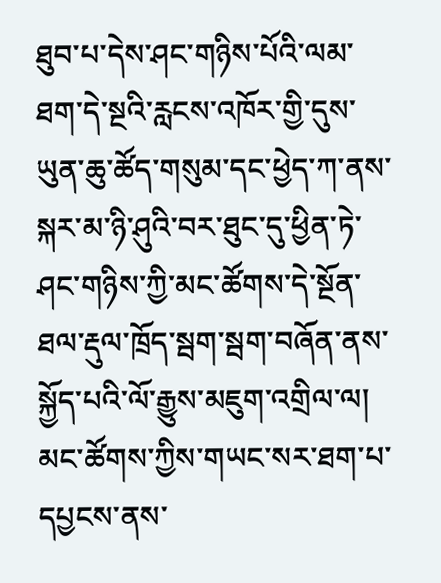ཐུབ་པ་དེས་ཤང་གཉིས་པོའི་ལམ་ཐག་དེ་སྔའི་རླངས་འཁོར་གྱི་དུས་ཡུན་ཆུ་ཚོད་གསུམ་དང་ཕྱེད་ཀ་ནས་སྐར་མ་ཉི་ཤུའི་བར་ཐུང་དུ་ཕྱིན་ཏེ་ཤང་གཉིས་ཀྱི་མང་ཚོགས་དེ་སྔོན་ཐལ་རྡུལ་ཁྲོད་སྦག་སྦག་བཞོན་ནས་སྐྱོད་པའི་ལོ་རྒྱུས་མཇུག་འགྲིལ་ལ། མང་ཚོགས་ཀྱིས་གཡང་སར་ཐག་པ་དཔྱངས་ནས་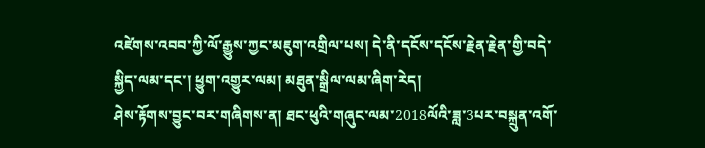འཛེགས་འབབ་ཀྱི་ལོ་རྒྱུས་ཀྱང་མཇུག་འགྲིལ་པས། དེ་ནི་དངོས་དངོས་རྗེན་རྗེན་གྱི་བདེ་སྐྱིད་ལམ་དང་། ཕྱུག་འགྱུར་ལམ། མཐུན་སྒྲིལ་ལམ་ཞིག་རེད།
ཤེས་རྟོགས་བྱུང་བར་གཞིགས་ན། ཐང་ཕུའི་གཞུང་ལམ་2018ལོའི་ཟླ་3པར་བསྐྲུན་འགོ་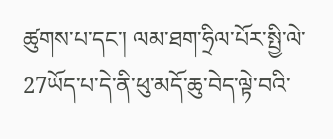ཚུགས་པ་དང་། ལམ་ཐག་ཧྲིལ་པོར་སྤྱི་ལེ་27ཡོད་པ་དེ་ནི་ཕུ་མདོ་ཆུ་བེད་ལྟེ་བའི་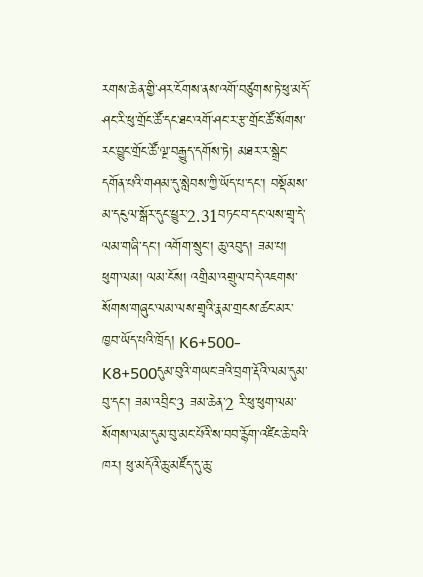རགས་ཆེན་གྱི་ཤར་ངོགས་ནས་འགོ་བཙུགས་ཏེ་ཕུ་མདོ་ཤང་རི་ཕུ་གྲོང་ཚོ་དང་ཐང་འགོ་ཤང་ར་རྩ་གྲོང་ཚོ་སོགས་རང་བྱུང་གྲོང་ཚོ་ལྔ་བརྒྱུད་དགོས་ཏེ། མཐར་ར་སྒྲེང་དགོན་པའི་གཤམ་དུ་སླེབས་ཀྱི་ཡོད་པ་དང་། བསྡོམས་མ་དངུལ་སྒོར་དུང་ཕྱུར་2.31བཏང་བ་དང་ལས་གྲྭ་དེ་ལམ་གཞི་དང་། འགོག་སྲུང་། ཆུ་འབུད། ཟམ་པ། ཕུག་ལམ། ལམ་ངོས། འགྲིམ་འགྲུལ་བདེ་འཇགས་སོགས་གཞུང་ལམ་ལས་གྲྭའི་རྣམ་གྲངས་ཚང་མར་ཁྱབ་ཡོད་པའི་ཁྲོད། K6+500-K8+500དུམ་བུའི་གཡང་ཟའི་བྲག་རྡོའི་ལམ་དུམ་བུ་དང་། ཟམ་འབྲིང་3 ཟམ་ཆེན་2 རི་ཕུ་ཕུག་ལམ་སོགས་ལམ་དུམ་བུ་མང་པོའི་ས་བབ་རྙོག་འཛིང་ཆེ་བའི་ཁར། ཕུ་མདོའི་ཆུ་མཛོད་དུ་ཆུ་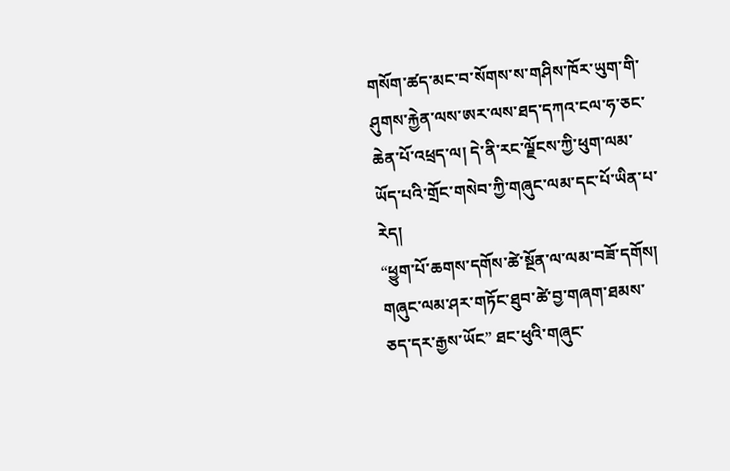གསོག་ཚད་མང་བ་སོགས་ས་གཤིས་ཁོར་ཡུག་གི་ཤུགས་རྐྱེན་ལས་ཨར་ལས་ཐད་དཀའ་ངལ་ཧ་ཅང་ཆེན་པོ་འཕྲད་ལ། དེ་ནི་རང་ལྗོངས་ཀྱི་ཕུག་ལམ་ཡོད་པའི་གྲོང་གསེབ་ཀྱི་གཞུང་ལམ་དང་པོ་ཡིན་པ་རེད།
“ཕྱུག་པོ་ཆགས་དགོས་ཚེ་སྔོན་ལ་ལམ་བཟོ་དགོས། གཞུང་ལམ་ཤར་གཏོང་ཐུབ་ཚེ་བྱ་གཞག་ཐམས་ཅད་དར་རྒྱས་ཡོང” ཐང་ཕུའི་གཞུང་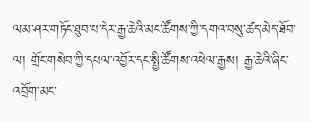ལམ་ཤར་གཏོང་ཐུབ་པ་དེར་རྒྱ་ཆེའི་མང་ཚོགས་ཀྱི་དགའ་བསུ་ཚད་མེད་ཐོབ་ལ། གྲོང་གསེབ་ཀྱི་དཔལ་འབྱོར་དང་སྤྱི་ཚོགས་འཕེལ་རྒྱས། རྒྱ་ཆེའི་ཞིང་འབྲོག་མང་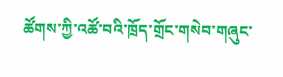ཚོགས་ཀྱི་འཚོ་བའི་ཁྲོད་གྲོང་གསེབ་གཞུང་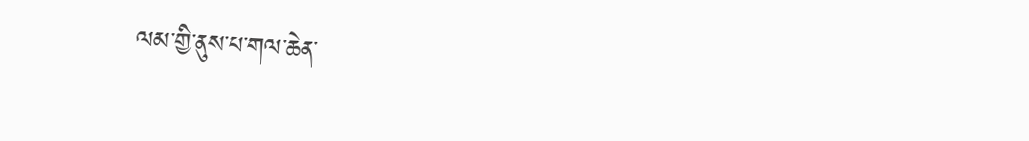ལམ་གྱི་ནུས་པ་གལ་ཆེན་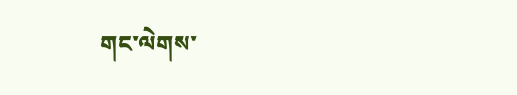གང་ལེགས་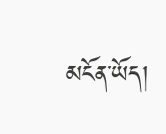མངོན་ཡོད།